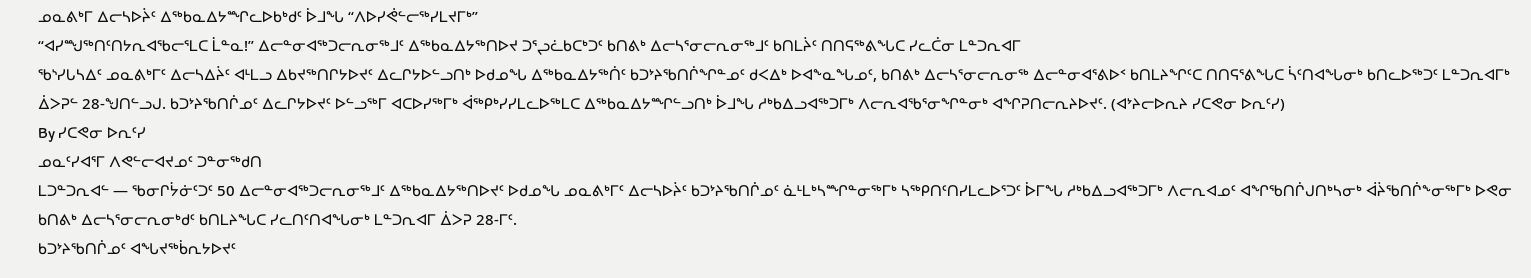ᓄᓇᕕᒃᒥ ᐃᓕᓴᐅᔩᑦ ᐃᖅᑲᓇᐃᔭᙱᓚᐅᑲᒃᑯᑦ ᐆᒧᖓ “ᐱᐅᓯᕚᓪᓕᖅᓯᒪᔪᒥᒃ”
“ᐊᓯᙳᖅᑎᑦᑎᔭᕆᐊᖃᓕᕐᒪᑕ ᒫᓐᓇ!” ᐃᓕᓐᓂᐊᖅᑐᓕᕆᓂᖅᒧᑦ ᐃᖅᑲᓇᐃᔭᖅᑎᐅᔪ ᑐᕐᖢᓛᑲᑕᒃᑐᑦ ᑲᑎᕕᒃ ᐃᓕᓴᕐᓂᓕᕆᓂᖅᒧᑦ ᑲᑎᒪᔩᑦ ᑎᑎᕋᖅᕕᖓᑕ ᓯᓚᑖᓂ ᒪᓐᑐᕆᐊᒥ
ᖃᔅᓯᒐᓴᐃᑦ ᓄᓇᕕᒃᒥᑦ ᐃᓕᓴᐃᔩᑦ ᐊᒻᒪᓗ ᐃᑲᔪᖅᑎᒋᔭᐅᔪᑦ ᐃᓚᒋᔭᐅᓪᓗᑎᒃ ᐅᑯᓄᖓ ᐃᖅᑲᓇᐃᔭᖅᑏᑦ ᑲᑐᔾᔨᖃᑎᒌᖏᓐᓄᑦ ᑯᐸᐃᒃ ᐅᐊᖕᓇᖓᓄᑦ, ᑲᑎᕕᒃ ᐃᓕᓴᕐᓂᓕᕆᓂᖅ ᐃᓕᓐᓂᐊᕐᕕᐅᑉ ᑲᑎᒪᔨᖏᑦᑕ ᑎᑎᕋᕐᕕᖓᑕ ᓵᑦᑎᐊᖓᓂᒃ ᑲᑎᓚᐅᖅᑐᑦ ᒪᓐᑐᕆᐊᒥᒃ ᐄᐳᕈᓪ 28-ᖑᑎᓪᓗᒍ. ᑲᑐᔾᔨᖃᑎᒌᓄᑦ ᐃᓚᒋᔭᐅᔪᑦ ᐅᓪᓗᖅᒥ ᐊᑕᐅᓯᖅᒥᒃ ᐋᖅᑭᒃᓯᓯᒪᓚᐅᖅᒪᑕ ᐃᖅᑲᓇᐃᔭᙱᓪᓗᑎᒃ ᐆᒧᖓ ᓱᒃᑲᐃᓗᐊᖅᑐᒥᒃ ᐱᓕᕆᐊᖃᕐᓂᖏᓐᓂᒃ ᐊᖏᕈᑎᓕᕆᔨᐅᔪᑦ. (ᐊᔾᔨᓕᐅᕆᔨ ᓯᑕᕙᓂ ᐅᕆᑦᓯ)
By ᓯᑕᕙᓂ ᐅᕆᑦᓯ
ᓄᓇᑦᓯᐊᕐᒥ ᐱᕙᓪᓕᐊᔪᓄᑦ ᑐᓐᓂᖅᑯᑎ
ᒪᑐᓐᑐᕆᐊᓪ — ᖃᓂᒋᔮᓃᑦᑐᑦ 50 ᐃᓕᓐᓂᐊᖅᑐᓕᕆᓂᖅᒧᑦ ᐃᖅᑲᓇᐃᔭᖅᑎᐅᔪᑦ ᐅᑯᓄᖓ ᓄᓇᕕᒃᒥᑦ ᐃᓕᓴᐅᔩᑦ ᑲᑐᔾᔨᖃᑎᒌᓄᑦ ᓈᒻᒪᒃᓴᙱᓐᓂᖅᒥᒃ ᓴᖅᑭᑎᑦᑎᓯᒪᓚᐅᕐᑐᑦ ᐆᒥᖓ ᓱᒃᑲᐃᓗᐊᖅᑐᒥᒃ ᐱᓕᕆᐊᓄᑦ ᐊᖏᖃᑎᒌᒍᑎᒃᓴᓂᒃ ᐋᔩᖃᑎᒌᖕᓂᖅᒥᒃ ᐅᕙᓂ ᑲᑎᕕᒃ ᐃᓕᓴᕐᓂᓕᕆᓂᒃᑯᑦ ᑲᑎᒪᔨᖓᑕ ᓯᓚᑎᑦᑎᐊᖓᓂᒃ ᒪᓐᑐᕆᐊᒥ ᐄᐳᕈ 28-ᒥᑦ.
ᑲᑐᔾᔨᖃᑎᒌᓄᑦ ᐊᖓᔪᖅᑳᕆᔭᐅᔪᑦ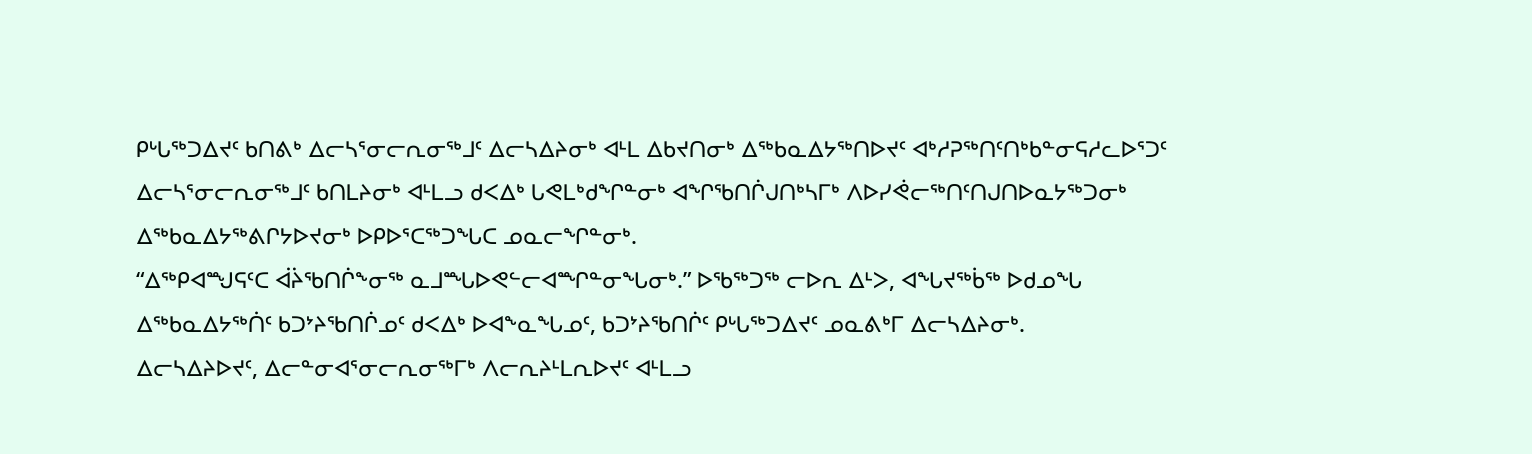ᑭᒡᒐᖅᑐᐃᔪᑦ ᑲᑎᕕᒃ ᐃᓕᓴᕐᓂᓕᕆᓂᖅᒧᑦ ᐃᓕᓴᐃᔨᓂᒃ ᐊᒻᒪ ᐃᑲᔪᑎᓂᒃ ᐃᖅᑲᓇᐃᔭᖅᑎᐅᔪᑦ ᐊᒃᓱᕈᖅᑎᑦᑎᒃᑲᓐᓂᕋᓱᓚᐅᕐᑐᑦ ᐃᓕᓴᕐᓂᓕᕆᓂᖅᒧᑦ ᑲᑎᒪᔨᓂᒃ ᐊᒻᒪᓗ ᑯᐸᐃᒃ ᒐᕙᒪᒃᑯᖏᓐᓂᒃ ᐊᖏᖃᑎᒌᒍᑎᒃᓴᒥᒃ ᐱᐅᓯᕚᓕᖅᑎᑦᑎᒍᑎᐅᓇᔭᖅᑐᓂᒃ ᐃᖅᑲᓇᐃᔭᖅᕕᒋᔭᐅᔪᓂᒃ ᐅᑭᐅᕐᑕᖅᑐᖓᑕ ᓄᓇᓕᖏᓐᓂᒃ.
“ᐃᖅᑭᐊᙳᕋᑦᑕ ᐋᔩᖃᑎᒌᖕᓂᖅ ᓇᒧᙵᐅᕙᓪᓕᐊᙱᓐᓂᖓᓂᒃ.” ᐅᖃᖅᑐᖅ ᓕᐅᕆ ᐃᒻᐳ, ᐊᖓᔪᖅᑳᖅ ᐅᑯᓄᖓ ᐃᖅᑲᓇᐃᔭᖅᑏᑦ ᑲᑐᔾᔨᖃᑎᒌᓄᑦ ᑯᐸᐃᒃ ᐅᐊᖕᓇᖓᓄᑦ, ᑲᑐᔾᔨᖃᑎᒌᑦ ᑭᒡᒐᖅᑐᐃᔪᑦ ᓄᓇᕕᒃᒥ ᐃᓕᓴᐃᔨᓂᒃ.
ᐃᓕᓴᐃᔨᐅᔪᑦ, ᐃᓕᓐᓂᐊᕐᓂᓕᕆᓂᖅᒥᒃ ᐱᓕᕆᔨᒻᒪᕆᐅᔪᑦ ᐊᒻᒪᓗ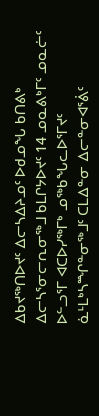ᐃᑲᔪᖅᑎᐅᔪᑦ ᐃᓕᓴᐃᔨᓄᑦ ᐅᑯᓄᖓ ᑲᑎᕕᒃ ᐃᓕᓴᕐᓂᓕᕆᓂᖅᒧ ᑲᒪᒋᔭᐅᔪᑦ 14 ᓄᓇᕕᒃᒥᑦ ᓄᓇᓖᑦ ᐅᓪᓗᕐᒥ ᐊᑕᐅᓯᖅᒥᒃ ᓄᖅᑲᖓᓚᐅᕐᒥᔪᑦ ᓈᒻᒪᒃᓴᙱᓐᓂᖅᒧᑦ ᑕᒪᐃᓐᓂ ᐃᓕᓐᓂᐊᕐᕖᑦ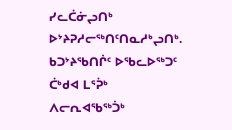ᓯᓚᑖᓃᖢᑎᒃ ᐅᔾᔨᕈᓱᓕᖅᑎᑦᑎᓇᓱᒃᖢᑎᒃ.
ᑲᑐᔾᔨᖃᑎᒌᑦ ᐅᖃᓚᐅᖅᑐᑦ ᑖᒃᑯᐊ ᒪᕐᕉᒃ ᐱᓕᕆᐊᖃᖅᑑᒃ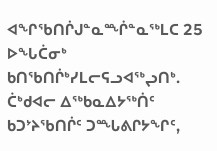ᐊᖏᖃᑎᒌᒍᓐᓇᙲᓐᓇᖅᒪᑕ 25 ᐅᖓᑖᓂᒃ ᑲᑎᖃᑎᒌᒃᓯᒪᓕᕋᓗᐊᖅᖢᑎᒃ.
ᑖᒃᑯᐊᓕ ᐃᖅᑲᓇᐃᔭᖅᑏᑦ ᑲᑐᔾᔨᖃᑎᒌᑦ ᑐᙵᕕᒋᔭᖏᑦ,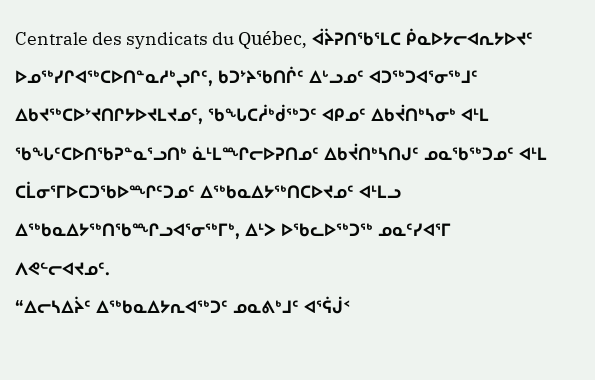Centrale des syndicats du Québec, ᐋᔩᕈᑎᖃᕐᒪᑕ ᑮᓇᐅᔭᓕᐊᕆᔭᐅᔪᑦ ᐅᓄᖅᓯᒋᐊᖅᑕᐅᑎᓐᓇᓱᒃᖢᒋᑦ, ᑲᑐᔾᔨᖃᑎᒌᑦ ᐃᒡᓗᓄᑦ ᐊᑐᖅᑐᐊᕐᓂᖅᒧᑦ ᐃᑲᔪᖅᑕᐅᔾᔪᑎᒋᔭᐅᔪᒪᔪᓄᑦ, ᖃᖓᑕᓲᒃᑰᖅᑐᑦ ᐊᑭᓄᑦ ᐃᑲᔫᑎᒃᓴᓂᒃ ᐊᒻᒪ ᖃᖓᑦᑕᐅᑎᖃᕈᓐᓇᕐᓗᑎᒃ ᓈᒻᒪᙱᓕᐅᕈᑎᓄᑦ ᐃᑲᔫᑎᒃᓴᑎᒍᑦ ᓄᓇᖃᖅᑐᓄᑦ ᐊᒻᒪ ᑕᒫᓂᕐᒥᐅᑕᑐᖃᐅᙱᑦᑐᓄᑦ ᐃᖅᑲᓇᐃᔭᖅᑎᑕᐅᔪᓄᑦ ᐊᒻᒪᓗ ᐃᖅᑲᓇᐃᔭᖅᑎᖃᙱᓗᐊᕐᓂᖅᒥᒃ, ᐃᒻᐳ ᐅᖃᓚᐅᖅᑐᖅ ᓄᓇᑦᓯᐊᕐᒥ ᐱᕙᓪᓕᐊᔪᓄᑦ.
“ᐃᓕᓴᐃᔩᑦ ᐃᖅᑲᓇᐃᔭᕆᐊᖅᑐᑦ ᓄᓇᕕᒃᒧᑦ ᐊᕐᕌᒎᑉ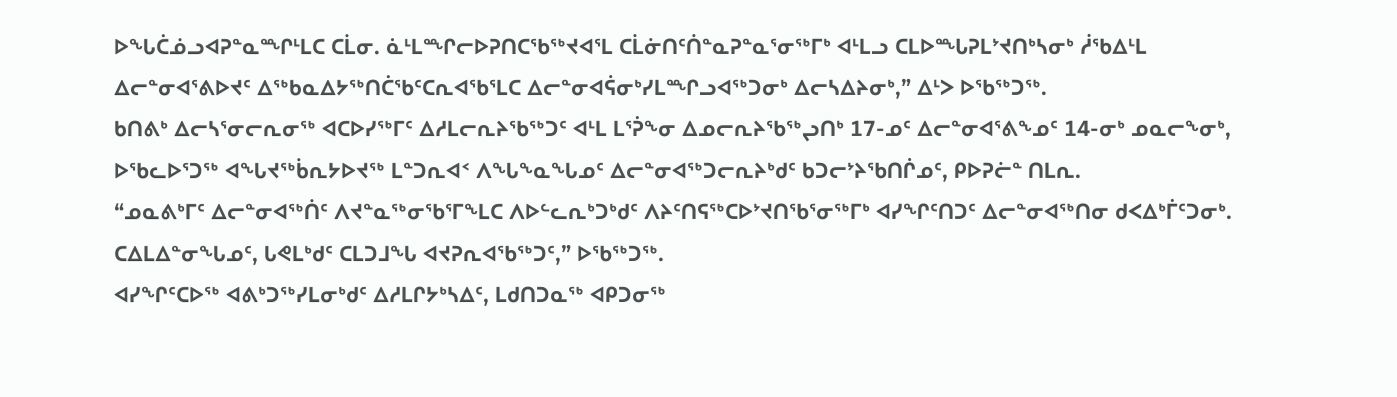ᐅᖓᑖᓅᓗᐊᕈᓐᓇᙱᒻᒪᑕ ᑕᒫᓂ. ᓈᒻᒪᙱᓕᐅᕈᑎᑕᖃᖅᔪᐊᕐᒪ ᑕᒫᓃᑎᑦᑏᓐᓇᕈᓐᓇᕐᓂᖅᒥᒃ ᐊᒻᒪᓗ ᑕᒪᐅᙵᕈᒪᔾᔪᑎᒃᓴᓂᒃ ᓲᖃᐃᒻᒪ ᐃᓕᓐᓂᐊᕐᕕᐅᔪᑦ ᐃᖅᑲᓇᐃᔭᖅᑎᑖᖃᑦᑕᕆᐊᖃᕐᒪᑕ ᐃᓕᓐᓂᐊᕌᓂᒃᓯᒪᙱᓗᐊᖅᑐᓂᒃ ᐃᓕᓴᐃᔨᓂᒃ,” ᐃᒻᐳ ᐅᖃᖅᑐᖅ.
ᑲᑎᕕᒃ ᐃᓕᓴᕐᓂᓕᕆᓂᖅ ᐊᑕᐅᓯᖅᒥᑦ ᐃᓱᒪᓕᕆᔨᖃᖅᑐᑦ ᐊᒻᒪ ᒪᕐᕉᖕᓂ ᐃᓄᓕᕆᔨᖃᖅᖢᑎᒃ 17-ᓄᑦ ᐃᓕᓐᓂᐊᕐᕕᖕᓄᑦ 14-ᓂᒃ ᓄᓇᓕᖕᓂᒃ, ᐅᖃᓚᐅᕐᑐᖅ ᐊᖓᔪᖅᑳᕆᔭᐅᔪᖅ ᒪᓐᑐᕆᐊᑉ ᐱᖓᖕᓇᖓᓄᑦ ᐃᓕᓐᓂᐊᖅᑐᓕᕆᔨᒃᑯᑦ ᑲᑐᓕᔾᔨᖃᑎᒌᓄᑦ, ᑭᐅᕈᓖᓐ ᑎᒪᕆ.
“ᓄᓇᕕᒃᒥᑦ ᐃᓕᓐᓂᐊᖅᑏᑦ ᐱᔪᓐᓇᖅᓂᖃᕐᒥᖕᒪᑕ ᐱᐅᓪᓚᕆᒃᑐᒃᑯᑦ ᐱᔨᑦᑎᕋᖅᑕᐅᔾᔪᑎᖃᕐᓂᖅᒥᒃ ᐊᓯᖏᑦᑎᑐᑦ ᐃᓕᓐᓂᐊᖅᑎᓂ ᑯᐸᐃᒃᒦᑦᑐᓂᒃ. ᑕᐃᒪᐃᓐᓂᖓᓄᑦ, ᒐᕙᒪᒃᑯᑦ ᑕᒪᑐᒧᖓ ᐊᔪᕈᕆᐊᖃᖅᑐᑦ,” ᐅᖃᖅᑐᖅ.
ᐊᓯᖏᑦᑕᐅᖅ ᐊᕕᒃᑐᖅᓯᒪᓂᒃᑯᑦ ᐃᓱᒪᒋᔭᒃᓴᐃᑦ, ᒪᑯᑎᑐᓇᖅ ᐊᑭᑐᓂᖅ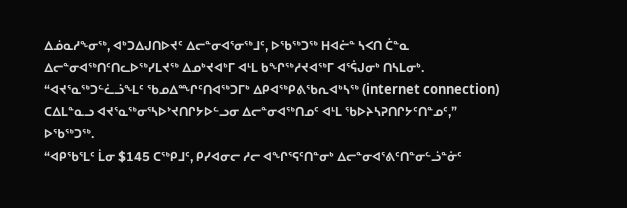ᐃᓅᓇᓱᖕᓂᖅ, ᐊᒃᑐᐃᒍᑎᐅᔪᑦ ᐃᓕᓐᓂᐊᕐᓂᖅᒧᑦ, ᐅᖃᖅᑐᖅ ᕼᐊᓖᓐ ᓴᐸᑎ ᑖᓐᓇ ᐃᓕᓐᓂᐊᖅᑎᑦᑎᓚᐅᖅᓯᒪᔪᖅ ᐃᓄᒃᔪᐊᒃᒥ ᐊᒻᒪ ᑲᖏᖅᓱᔪᐊᖅᒥ ᐊᕐᕌᒍᓂᒃ ᑎᓴᒪᓂᒃ.
“ᐊᔪᕐᓇᖅᑐᓪᓛᓘᖕᒪᑦ ᖃᓄᐃᙱᑦᑎᐊᖅᑐᒥᒃ ᐃᑭᐊᖅᑭᕕᖃᕆᐊᒃᓴᖅ (internet connection) ᑕᐃᒪᓐᓇᓗ ᐊᔪᕐᓇᖅᓂᕐᓴᐅᔾᔪᑎᒋᔭᐅᓪᓗᓂ ᐃᓕᓐᓂᐊᖅᑎᓄᑦ ᐊᒻᒪ ᖃᐅᔨᓴᕈᑎᒋᔭᑦᑎᓐᓄᑦ,” ᐅᖃᖅᑐᖅ.
“ᐊᑭᖃᕐᒪᑦ ᒫᓂ $145 ᑕᖅᑭᒧᑦ, ᑭᓯᐊᓂᓕ ᓱᓕ ᐊᖏᕐᕋᑦᑎᓐᓂᒃ ᐃᓕᓐᓂᐊᕐᕕᑦᑎᓐᓂᓪᓘᓐᓃᑦ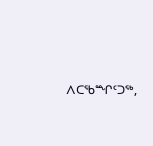ᐱᑕᖃᙱᑦᑐᖅ,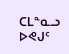ᑕᒪᓐᓇᓗ ᐅᕙᒍᑦ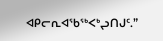ᐊᑭᓕᕆᐊᖃᖅᐸᒃᖢᑎᒍᑦ.”